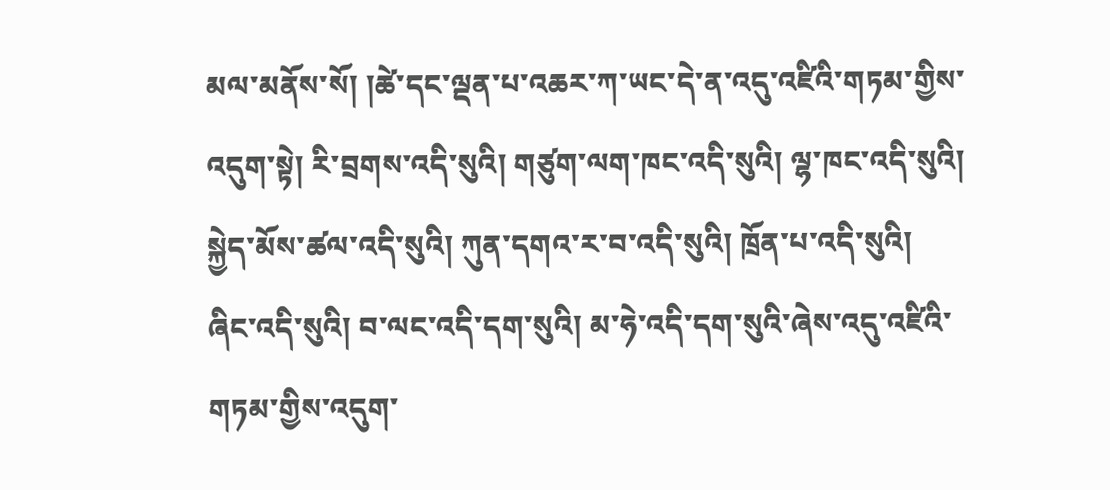མལ་མནོས་སོ། །ཚེ་དང་ལྡན་པ་འཆར་ཀ་ཡང་དེ་ན་འདུ་འཛིའི་གཏམ་གྱིས་འདུག་སྟེ། རི་བྲགས་འདི་སུའི། གཙུག་ལག་ཁང་འདི་སུའི། ལྷ་ཁང་འདི་སུའི། སྐྱེད་མོས་ཚལ་འདི་སུའི། ཀུན་དགའ་ར་བ་འདི་སུའི། ཁྲོན་པ་འདི་སུའི། ཞིང་འདི་སུའི། བ་ལང་འདི་དག་སུའི། མ་ཧེ་འདི་དག་སུའི་ཞེས་འདུ་འཛིའི་གཏམ་གྱིས་འདུག་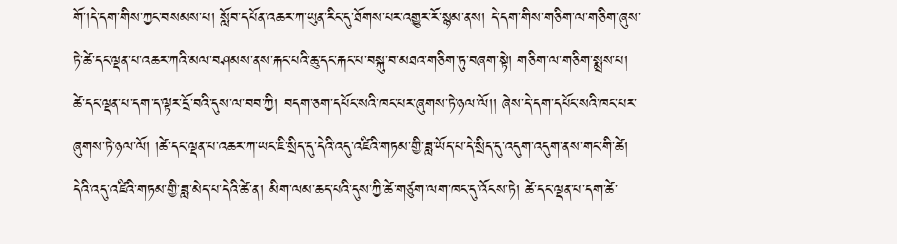གོ་།དེ་དག་གིས་ཀྱང་བསམས་པ། སློབ་དཔོན་འཆར་ཀ་ཡུན་རིང་དུ་ཐོགས་པར་འགྱུར་རོ་སྙམ་ནས། དེ་དག་གིས་གཅིག་ལ་གཅིག་ཞུས་ཏེ་ཚེ་དང་ལྡན་པ་འཆར་ཀའི་མལ་བཤམས་ནས་རྐང་པའི་ཆུ་དང་རྐང་པ་བསྐུ་བ་མཐའ་གཅིག་ཏུ་བཞག་སྟེ། གཅིག་ལ་གཅིག་སྨྲས་པ། ཚེ་དང་ལྡན་པ་དག་ད་ལྟར་དྲོ་བའི་དུས་ལ་བབ་ཀྱི། བདག་ཅག་དཔོང་སའི་ཁང་པར་ཞུགས་ཏེ་ཉལ་ལོ།། ཞེས་དེ་དག་དཔོང་སའི་ཁང་པར་ཞུགས་ཏེ་ཉལ་ལོ། །ཚེ་དང་ལྡན་པ་འཆར་ཀ་ཡང་ཇི་སྲིད་དུ་དེའི་འདུ་འཛིའི་གཏམ་གྱི་ཟླ་ཡོད་པ་དེ་སྲིད་དུ་འདུག་འདུག་ནས་གང་གི་ཚེ། དེའི་འདུ་འཛིའི་གཏམ་གྱི་ཟླ་མེད་པ་དེའི་ཚེ་ན། མིག་ལམ་ཆད་པའི་དུས་ཀྱི་ཚེ་གཙུག་ལག་ཁང་དུ་འོངས་ཏེ། ཚེ་དང་ལྡན་པ་དག་ཚེ་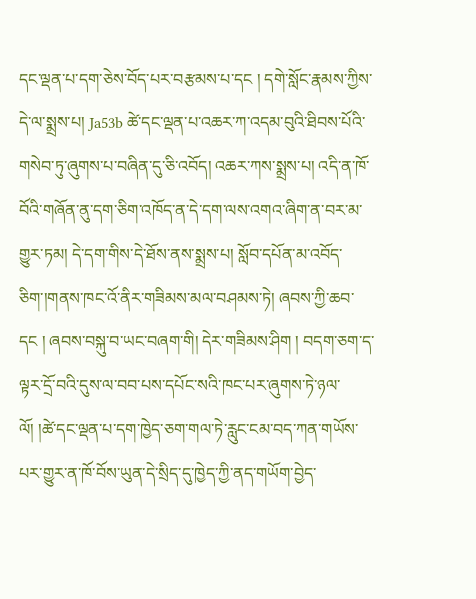དང་ལྡན་པ་དག་ཅེས་བོད་པར་བརྩམས་པ་དང ། དགེ་སློང་རྣམས་ཀྱིས་དེ་ལ་སྨྲས་པ། Ja53b ཚེ་དང་ལྡན་པ་འཆར་ཀ་འདམ་བུའི་ཐིབས་པོའི་གསེབ་ཏུ་ཞུགས་པ་བཞིན་དུ་ཅི་འབོད། འཆར་ཀས་སྨྲས་པ། འདི་ན་ཁོ་བོའི་གཞོན་ནུ་དག་ཅིག་འཁོད་ན་དེ་དག་ལས་འགའ་ཞིག་ན་བར་མ་གྱུར་ཏམ། དེ་དག་གིས་དེ་ཐོས་ནས་སྨྲས་པ། སློབ་དཔོན་མ་འབོད་ཅིག་།གནས་ཁང་འོ་ནིར་གཟིམས་མལ་བཤམས་ཏེ། ཞབས་ཀྱི་ཆབ་དང ། ཞབས་བསྐུ་བ་ཡང་བཞག་གི། དེར་གཟིམས་ཤིག ། བདག་ཅག་ད་ལྟར་དྲོ་བའི་དུས་ལ་བབ་པས་དཔོང་སའི་ཁང་པར་ཞུགས་ཏེ་ཉལ་ལོ། །ཚེ་དང་ལྡན་པ་དག་ཁྱེད་ཅག་གལ་ཏེ་རླུང་ངམ་བད་ཀན་གཡོས་པར་གྱུར་ན་ཁོ་བོས་ཡུན་དེ་སྲིད་དུ་ཁྱེད་ཀྱི་ནད་གཡོག་བྱེད་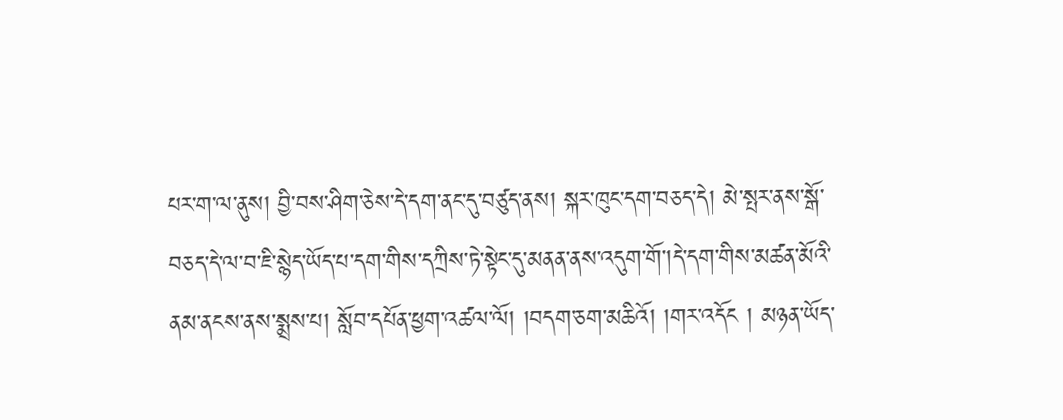པར་ག་ལ་ནུས། བྱི་བས་ཤིག་ཅེས་དེ་དག་ནང་དུ་བཙུད་ནས། སྐར་ཁུང་དག་བཅད་དེ། མེ་སྤར་ནས་སྒོ་བཅད་དེ་ལ་བ་ཇི་སྙེད་ཡོད་པ་དག་གིས་དཀྲིས་ཏེ་སྟེང་དུ་མནན་ནས་འདུག་གོ་།དེ་དག་གིས་མཚན་མོའི་ནམ་ནངས་ནས་སྨྲས་པ། སློབ་དཔོན་ཕྱག་འཚལ་ལོ། །བདག་ཅག་མཆིའོ། །གར་འདོང ། མཉན་ཡོད་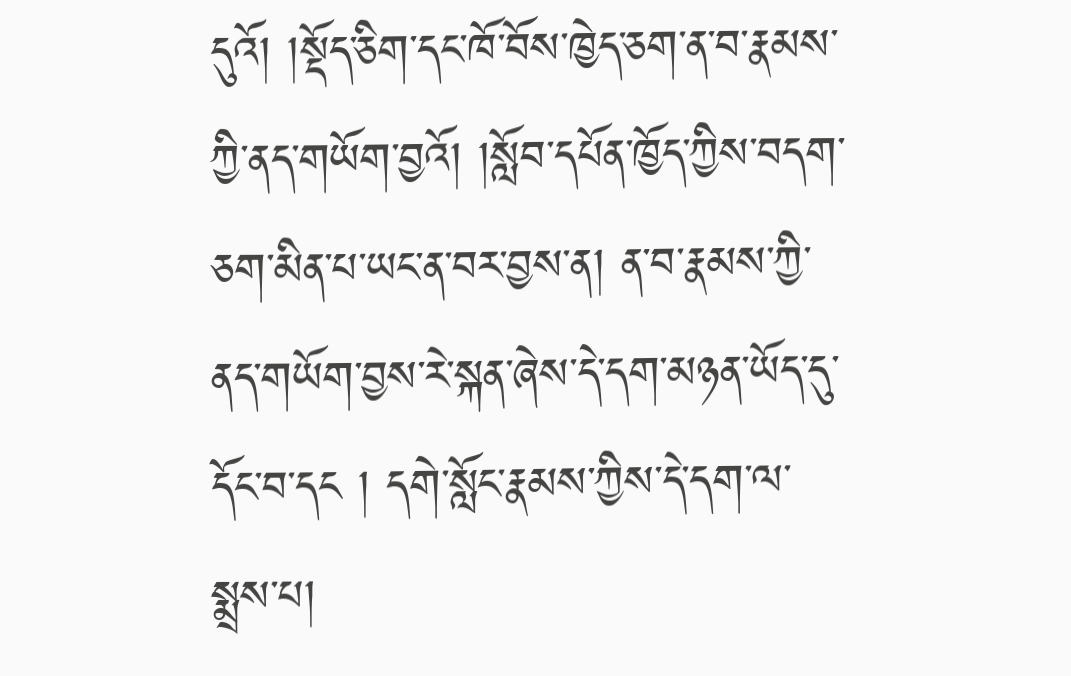དུའོ། །སྡོད་ཅིག་དང་ཁོ་བོས་ཁྱེད་ཅག་ན་བ་རྣམས་ཀྱི་ནད་གཡོག་བྱའོ། །སློབ་དཔོན་ཁྱོད་ཀྱིས་བདག་ཅག་མིན་པ་ཡང་ན་བར་བྱས་ན། ན་བ་རྣམས་ཀྱི་ནད་གཡོག་བྱས་རེ་སྐན་ཞེས་དེ་དག་མཉན་ཡོད་དུ་དོང་བ་དང ། དགེ་སློང་རྣམས་ཀྱིས་དེ་དག་ལ་སྨྲས་པ།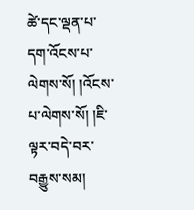ཚེ་དང་ལྡན་པ་དག་འོངས་པ་ལེགས་སོ། །འོངས་པ་ལེགས་སོ། །ཇི་ལྟར་བདེ་བར་བརྒྱུས་སམ།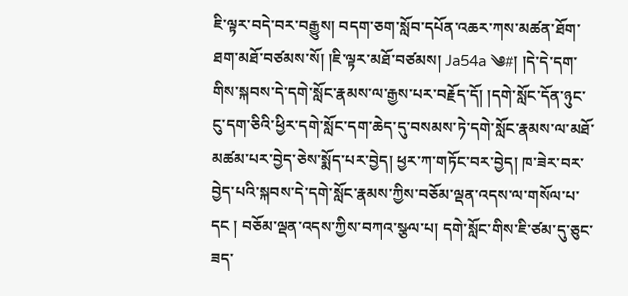ཇི་ལྟར་བདེ་བར་བརྒྱུས། བདག་ཅག་སློབ་དཔོན་འཆར་ཀས་མཚན་ཐོག་ཐག་མཐོ་བཙམས་སོ། །ཇི་ལྟར་མཐོ་བཙམས། Ja54a ༄#། །དེ་དེ་དག་གིས་སྐབས་དེ་དགེ་སློང་རྣམས་ལ་རྒྱས་པར་བརྗོད་དོ། །དགེ་སློང་དོན་ཉུང་ངུ་དག་ཅིའི་ཕྱིར་དགེ་སློང་དག་ཆེད་དུ་བསམས་ཏེ་དགེ་སློང་རྣམས་ལ་མཐོ་མཚམ་པར་བྱེད་ཅེས་སྨོད་པར་བྱེད། ཕྱར་ཀ་གཏོང་བར་བྱེད། ཁ་ཟེར་བར་བྱེད་པའི་སྐབས་དེ་དགེ་སློང་རྣམས་ཀྱིས་བཅོམ་ལྡན་འདས་ལ་གསོལ་པ་དང ། བཅོམ་ལྡན་འདས་ཀྱིས་བཀའ་སྩལ་པ། དགེ་སློང་གིས་ཇི་ཙམ་དུ་ཅུང་ཟད་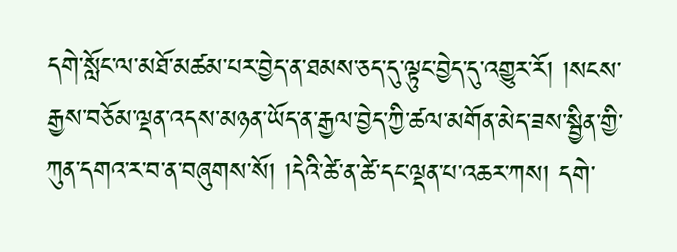དགེ་སློང་ལ་མཐོ་མཚམ་པར་བྱེད་ན་ཐམས་ཅད་དུ་ལྟུང་བྱེད་དུ་འགྱུར་རོ། །སངས་རྒྱས་བཅོམ་ལྡན་འདས་མཉན་ཡོད་ན་རྒྱལ་བྱེད་ཀྱི་ཚལ་མགོན་མེད་ཟས་སྦྱིན་གྱི་ཀུན་དགའ་ར་བ་ན་བཞུགས་སོ། །དེའི་ཚེ་ན་ཚེ་དང་ལྡན་པ་འཆར་ཀས། དགེ་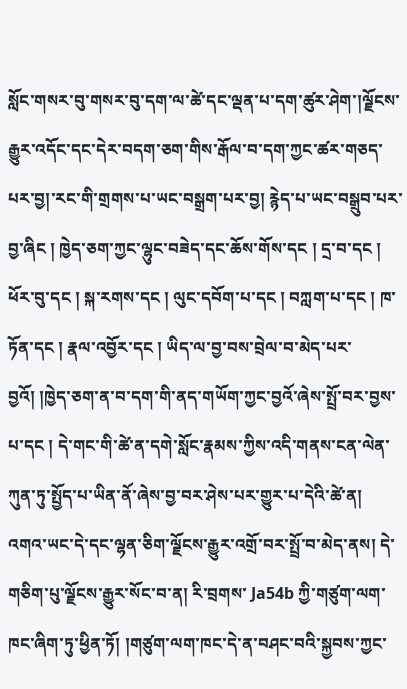སློང་གསར་བུ་གསར་བུ་དག་ལ་ཚེ་དང་ལྡན་པ་དག་ཚུར་ཤེག་།ལྗོངས་རྒྱུར་འདོང་དང་དེར་བདག་ཅག་གིས་རྒོལ་བ་དག་ཀྱང་ཚར་གཅད་པར་བྱ།་རང་གི་གྲགས་པ་ཡང་བསྒྲག་པར་བྱ། རྙེད་པ་ཡང་བསྒྲུབ་པར་བྱ་ཞིང ། ཁྱེད་ཅག་ཀྱང་ལྷུང་བཟེད་དང་ཆོས་གོས་དང ། དྲ་བ་དང ། ཕོར་བུ་དང ། སྐ་རགས་དང ། ལུང་དབོག་པ་དང ། བཀླག་པ་དང ། ཁ་ཏོན་དང ། རྣལ་འབྱོར་དང ། ཡིད་ལ་བྱ་བས་བྲེལ་བ་མེད་པར་བྱའོ། །ཁྱེད་ཅག་ན་བ་དག་གི་ནད་གཡོག་ཀྱང་བྱའོ་ཞེས་སྤྲོ་བར་བྱས་པ་དང ། དེ་གང་གི་ཚེ་ན་དགེ་སློང་རྣམས་ཀྱིས་འདི་གནས་ངན་ལེན་ཀུན་ཏུ་སྤྱོད་པ་ཡིན་ནོ་ཞེས་བྱ་བར་ཤེས་པར་གྱུར་པ་དེའི་ཚེ་ན། འགའ་ཡང་དེ་དང་ལྷན་ཅིག་ལྗོངས་རྒྱུར་འགྲོ་བར་སྤྲོ་བ་མེད་ནས། དེ་གཅིག་པུ་ལྗོངས་རྒྱུར་སོང་བ་ན། རི་བྲགས་ Ja54b ཀྱི་གཙུག་ལག་ཁང་ཞིག་ཏུ་ཕྱིན་ཏོ། །གཙུག་ལག་ཁང་དེ་ན་བཤང་བའི་སྐྱབས་ཀྱང་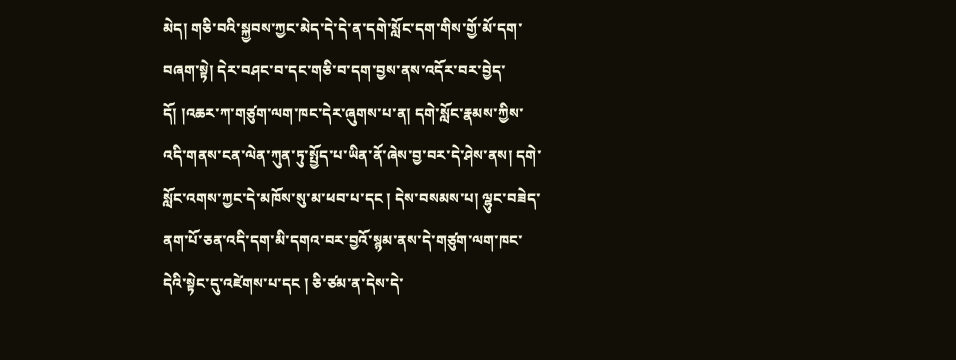མེད། གཅི་བའི་སྐྱབས་ཀྱང་མེད་དེ་དེ་ན་དགེ་སློང་དག་གིས་གྱོ་མོ་དག་བཞག་སྟེ། དེར་བཤང་བ་དང་གཅི་བ་དག་བྱས་ནས་འདོར་བར་བྱེད་དོ། །འཆར་ཀ་གཙུག་ལག་ཁང་དེར་ཞུགས་པ་ན། དགེ་སློང་རྣམས་ཀྱིས་འདི་གནས་ངན་ལེན་ཀུན་ཏུ་སྤྱོད་པ་ཡིན་ནོ་ཞེས་བྱ་བར་དེ་ཤེས་ནས། དགེ་སློང་འགས་ཀྱང་དེ་མཁོས་སུ་མ་ཕབ་པ་དང ། དེས་བསམས་པ། ལྷུང་བཟེད་ནག་པོ་ཅན་འདི་དག་མི་དགའ་བར་བྱའོ་སྙམ་ནས་དེ་གཙུག་ལག་ཁང་དེའི་སྟེང་དུ་འཛེགས་པ་དང ། ཅི་ཙམ་ན་དེས་དེ་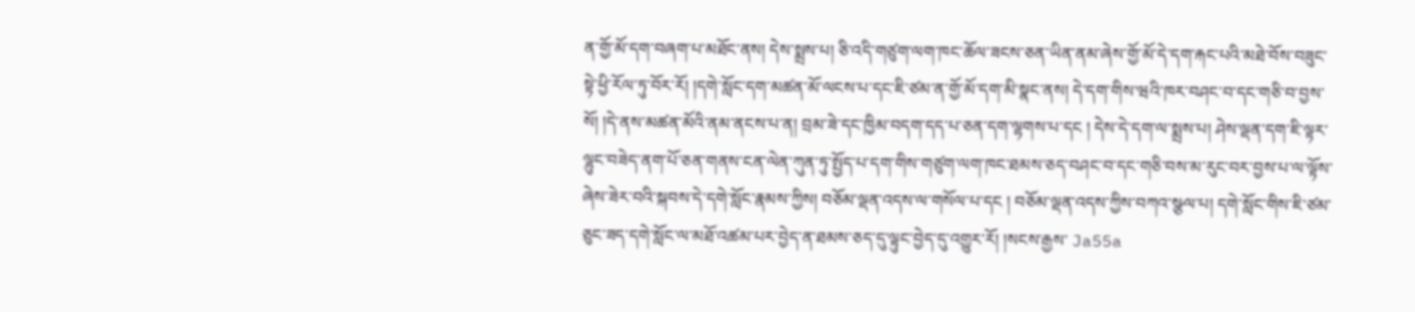ན་གྱོ་མོ་དག་བཞག་པ་མཐོང་ནས། དེས་སྨྲས་པ། ཅི་འདི་གཙུག་ལག་ཁང་ཆོལ་ཟངས་ཅན་ཡིན་ནམ་ཞེས་གྱོ་མོ་དེ་དག་རྐང་པའི་མཐེ་བོས་བཟུང་སྟེ་ཕྱི་རོལ་ཏུ་བོར་རོ། །དགེ་སློང་དག་མཚན་མོ་ལངས་པ་དང་ཇི་ཙམ་ན་གྱོ་མོ་དག་མི་སྣང་ནས། དེ་དག་གིས་ཝའི་ཁར་བཤང་བ་དང་གཅི་བ་བྱས་སོ། །དེ་ནས་མཚན་མོའི་ནམ་ནངས་པ་ན། བྲམ་ཟེ་དང་ཁྱིམ་བདག་དད་པ་ཅན་དག་ལྷགས་པ་དང ། དེས་དེ་དག་ལ་སྨྲས་པ། ཤེས་ལྡན་དག་ཇི་ལྟར་ལྷུང་བཟེད་ནག་པོ་ཅན་གནས་ངན་ལེན་ཀུན་ཏུ་སྤྱོད་པ་དག་གིས་གཙུག་ལག་ཁང་ཐམས་ཅད་བཤང་བ་དང་གཅི་བས་མ་རུང་བར་བྱས་པ་ལ་ལྟོས་ཞེས་ཟེར་བའི་སྐབས་དེ་དགེ་སློང་རྣམས་ཀྱིས། བཅོམ་ལྡན་འདས་ལ་གསོལ་པ་དང ། བཅོམ་ལྡན་འདས་ཀྱིས་བཀའ་སྩལ་པ། དགེ་སློང་གིས་ཇི་ཙམ་ཅུང་ཟད་དགེ་སློང་ལ་མཐོ་འཚམ་པར་བྱེད་ན་ཐམས་ཅད་དུ་ལྟུང་བྱེད་དུ་འགྱུར་རོ། །སངས་རྒྱས་ Ja55a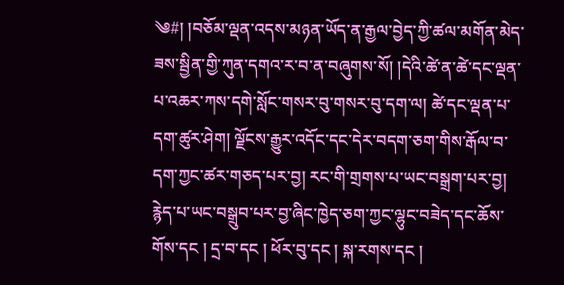༄#། །བཅོམ་ལྡན་འདས་མཉན་ཡོད་ན་རྒྱལ་བྱེད་ཀྱི་ཚལ་མགོན་མེད་ཟས་སྦྱིན་གྱི་ཀུན་དགའ་ར་བ་ན་བཞུགས་སོ། །དེའི་ཚེ་ན་ཚེ་དང་ལྡན་པ་འཆར་ཀས་དགེ་སློང་གསར་བུ་གསར་བུ་དག་ལ། ཚེ་དང་ལྡན་པ་དག་ཚུར་ཤེག། ལྗོངས་རྒྱུར་འདོང་དང་དེར་བདག་ཅག་གིས་རྒོལ་བ་དག་ཀྱང་ཚར་གཅད་པར་བྱ། རང་གི་གྲགས་པ་ཡང་བསྒྲག་པར་བྱ། རྙེད་པ་ཡང་བསྒྲུབ་པར་བྱ་ཞིང་ཁྱེད་ཅག་ཀྱང་ལྷུང་བཟེད་དང་ཆོས་གོས་དང ། དྲ་བ་དང ། ཕོར་བུ་དང ། སྐ་རགས་དང །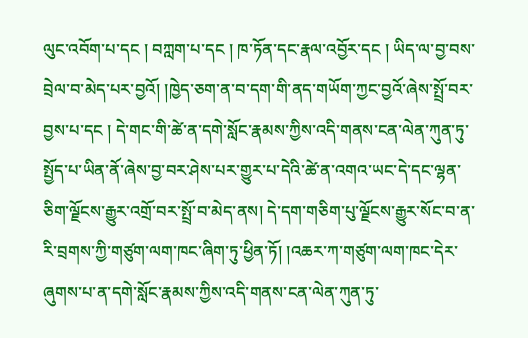ལུང་འབོག་པ་དང ། བཀླག་པ་དང ། ཁ་ཏོན་དང་རྣལ་འབྱོར་དང ། ཡིད་ལ་བྱ་བས་བྲེལ་བ་མེད་པར་བྱའོ། །ཁྱེད་ཅག་ན་བ་དག་གི་ནད་གཡོག་ཀྱང་བྱའོ་ཞེས་སྤྲོ་བར་བྱས་པ་དང ། དེ་གང་གི་ཚེ་ན་དགེ་སློང་རྣམས་ཀྱིས་འདི་གནས་ངན་ལེན་ཀུན་ཏུ་སྤྱོད་པ་ཡིན་ནོ་ཞེས་བྱ་བར་ཤེས་པར་གྱུར་པ་དེའི་ཚེ་ན་འགའ་ཡང་དེ་དང་ལྷན་ཅིག་ལྗོངས་རྒྱུར་འགྲོ་བར་སྤྲོ་བ་མེད་ནས། དེ་དག་གཅིག་པུ་ལྗོངས་རྒྱུར་སོང་བ་ན་རི་བྲགས་ཀྱི་གཙུག་ལག་ཁང་ཞིག་ཏུ་ཕྱིན་ཏོ། །འཆར་ཀ་གཙུག་ལག་ཁང་དེར་ཞུགས་པ་ན་དགེ་སློང་རྣམས་ཀྱིས་འདི་གནས་ངན་ལེན་ཀུན་ཏུ་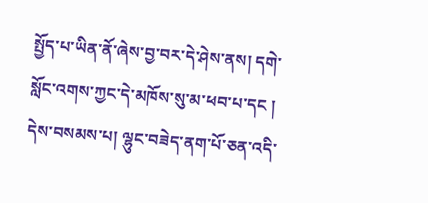སྤྱོད་པ་ཡིན་ནོ་ཞེས་བྱ་བར་དེ་ཤེས་ནས། དགེ་སློང་འགས་ཀྱང་དེ་མཁོས་སུ་མ་ཕབ་པ་དང ། དེས་བསམས་པ། ལྷུང་བཟེད་ནག་པོ་ཅན་འདི་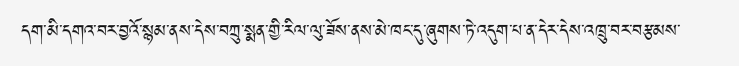དག་མི་དགའ་བར་བྱའོ་སྙམ་ནས་དེས་བཀྲུ་སྨན་གྱི་རིལ་ལུ་ཟོས་ནས་མེ་ཁང་དུ་ཞུགས་ཏེ་འདུག་པ་ན་དེར་དེས་འཁྲུ་བར་བརྩམས་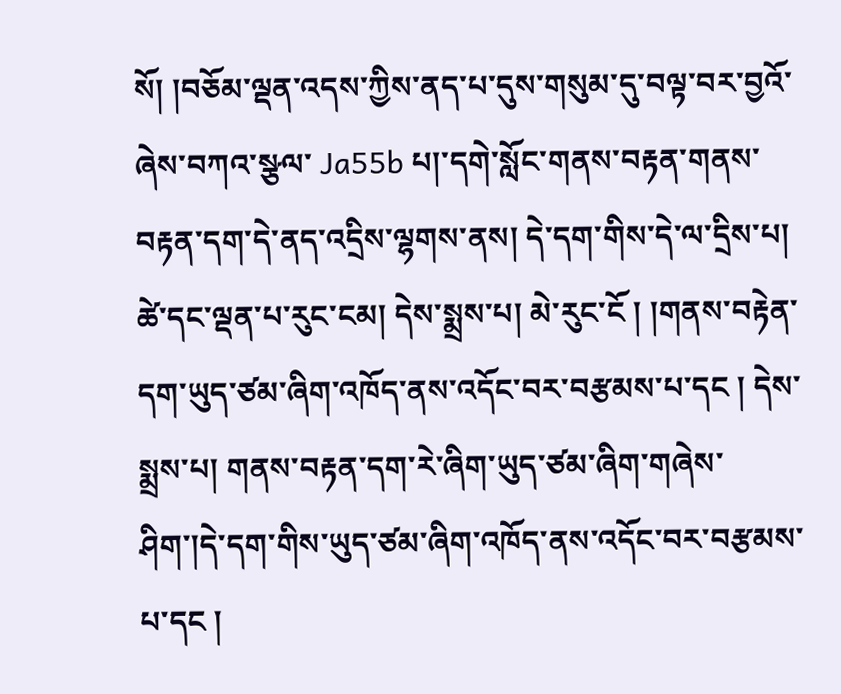སོ། །བཅོམ་ལྡན་འདས་ཀྱིས་ནད་པ་དུས་གསུམ་དུ་བལྟ་བར་བྱའོ་ཞེས་བཀའ་སྩལ་ Ja55b པ།་དགེ་སློང་གནས་བརྟན་གནས་བརྟན་དག་དེ་ནད་འདྲིས་ལྷགས་ནས། དེ་དག་གིས་དེ་ལ་དྲིས་པ། ཚེ་དང་ལྡན་པ་རུང་ངམ། དེས་སྨྲས་པ། མེ་རུང་ངོ ། །གནས་བརྟེན་དག་ཡུད་ཙམ་ཞིག་འཁོད་ནས་འདོང་བར་བརྩམས་པ་དང ། དེས་སྨྲས་པ། གནས་བརྟན་དག་རེ་ཞིག་ཡུད་ཙམ་ཞིག་གཞེས་ཤིག་།དེ་དག་གིས་ཡུད་ཙམ་ཞིག་འཁོད་ནས་འདོང་བར་བརྩམས་པ་དང །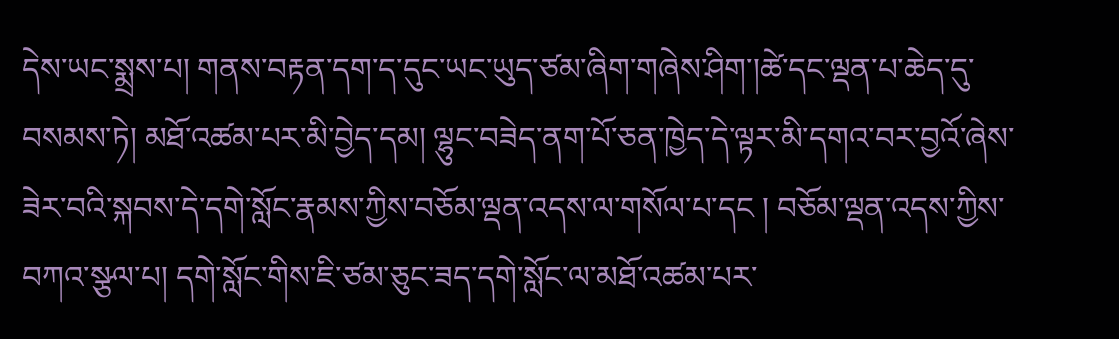དེས་ཡང་སྨྲས་པ། གནས་བརྟན་དག་ད་དུང་ཡང་ཡུད་ཙམ་ཞིག་གཞེས་ཤིག་།ཚེ་དང་ལྡན་པ་ཆེད་དུ་བསམས་ཏེ། མཐོ་འཚམ་པར་མི་བྱེད་དམ། ལྷུང་བཟེད་ནག་པོ་ཅན་ཁྱེད་དེ་ལྟར་མི་དགའ་བར་བྱའོ་ཞེས་ཟེར་བའི་སྐབས་དེ་དགེ་སློང་རྣམས་ཀྱིས་བཅོམ་ལྡན་འདས་ལ་གསོལ་པ་དང ། བཅོམ་ལྡན་འདས་ཀྱིས་བཀའ་སྩལ་པ། དགེ་སློང་གིས་ཇི་ཙམ་ཅུང་ཟད་དགེ་སློང་ལ་མཐོ་འཚམ་པར་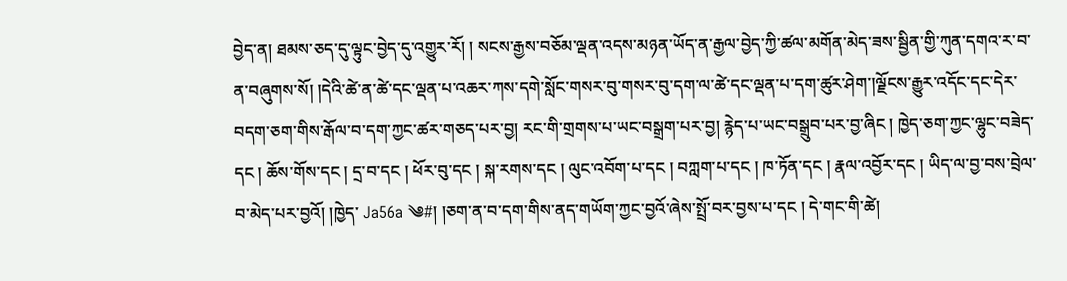བྱེད་ན། ཐམས་ཅད་དུ་ལྟུང་བྱེད་དུ་འགྱུར་རོ། ། སངས་རྒྱས་བཅོམ་ལྡན་འདས་མཉན་ཡོད་ན་རྒྱལ་བྱེད་ཀྱི་ཚལ་མགོན་མེད་ཟས་སྦྱིན་གྱི་ཀུན་དགའ་ར་བ་ན་བཞུགས་སོ། །དེའི་ཚེ་ན་ཚེ་དང་ལྡན་པ་འཆར་ཀས་དགེ་སློང་གསར་བུ་གསར་བུ་དག་ལ་ཚེ་དང་ལྡན་པ་དག་ཚུར་ཤེག་།ལྗོངས་རྒྱུར་འདོང་དང་དེར་བདག་ཅག་གིས་རྒོལ་བ་དག་ཀྱང་ཚར་གཅད་པར་བྱ། རང་གི་གྲགས་པ་ཡང་བསྒྲག་པར་བྱ། རྙེད་པ་ཡང་བསྒྲུབ་པར་བྱ་ཞིང ། ཁྱེད་ཅག་ཀྱང་ལྷུང་བཟེད་དང ། ཆོས་གོས་དང ། དྲ་བ་དང ། ཕོར་བུ་དང ། སྐ་རགས་དང ། ལུང་འབོག་པ་དང ། བཀླག་པ་དང ། ཁ་ཏོན་དང ། རྣལ་འབྱོར་དང ། ཡིད་ལ་བྱ་བས་བྲེལ་བ་མེད་པར་བྱའོ། །ཁྱེད་ Ja56a ༄#། །ཅག་ན་བ་དག་གིས་ནད་གཡོག་ཀྱང་བྱའོ་ཞེས་སྤྲོ་བར་བྱས་པ་དང ། དེ་གང་གི་ཚེ།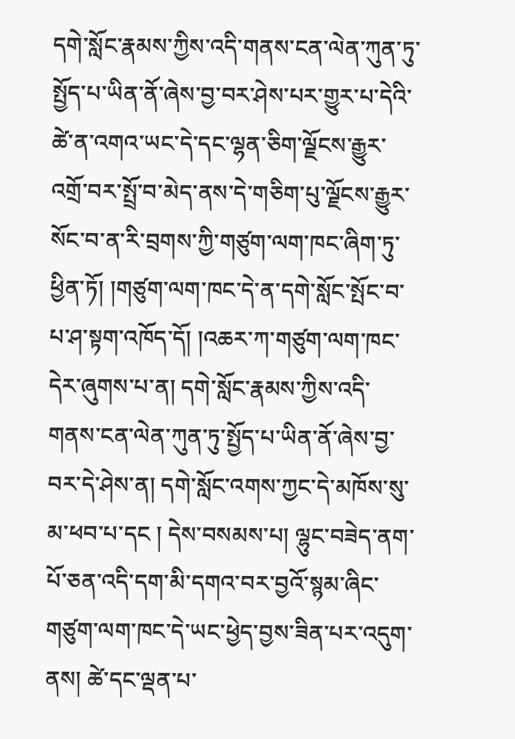དགེ་སློང་རྣམས་ཀྱིས་འདི་གནས་ངན་ལེན་ཀུན་ཏུ་སྤྱོད་པ་ཡིན་ནོ་ཞེས་བྱ་བར་ཤེས་པར་གྱུར་པ་དེའི་ཚེ་ན་འགའ་ཡང་དེ་དང་ལྷན་ཅིག་ལྗོངས་རྒྱུར་འགྲོ་བར་སྤྲོ་བ་མེད་ནས་དེ་གཅིག་པུ་ལྗོངས་རྒྱུར་སོང་བ་ན་རི་བྲགས་ཀྱི་གཙུག་ལག་ཁང་ཞིག་ཏུ་ཕྱིན་ཏོ། །གཙུག་ལག་ཁང་དེ་ན་དགེ་སློང་སྤོང་བ་པ་ཤ་སྟག་འཁོད་དོ། །འཆར་ཀ་གཙུག་ལག་ཁང་དེར་ཞུགས་པ་ན། དགེ་སློང་རྣམས་ཀྱིས་འདི་གནས་ངན་ལེན་ཀུན་ཏུ་སྤྱོད་པ་ཡིན་ནོ་ཞེས་བྱ་བར་དེ་ཤེས་ན། དགེ་སློང་འགས་ཀྱང་དེ་མཁོས་སུ་མ་ཕབ་པ་དང ། དེས་བསམས་པ། ལྷུང་བཟེད་ནག་པོ་ཅན་འདི་དག་མི་དགའ་བར་བྱའོ་སྙམ་ཞིང་གཙུག་ལག་ཁང་དེ་ཡང་ཕྱེད་བྱས་ཟིན་པར་འདུག་ནས། ཚེ་དང་ལྡན་པ་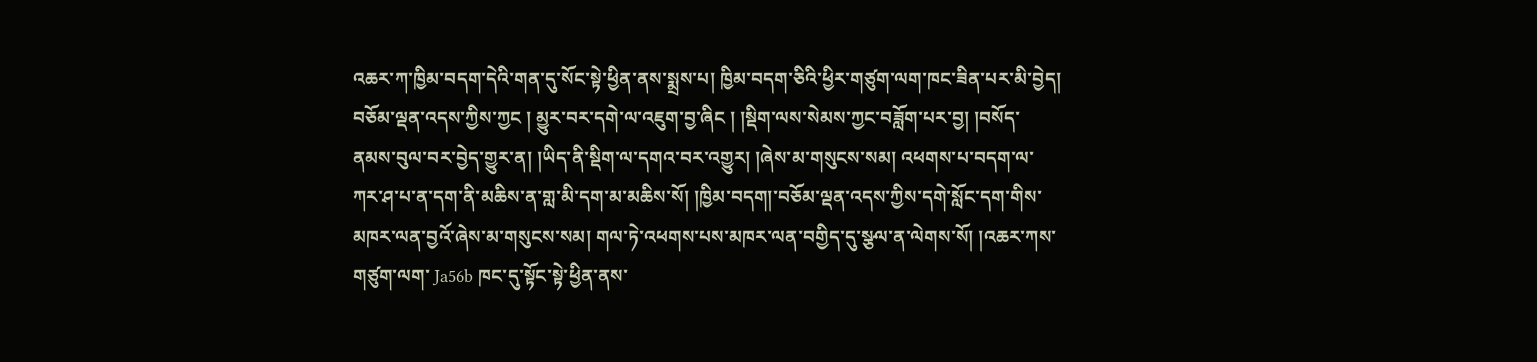འཆར་ཀ་ཁྱིམ་བདག་དེའི་གན་དུ་སོང་སྟེ་ཕྱིན་ནས་སྨྲས་པ། ཁྱིམ་བདག་ཅིའི་ཕྱིར་གཙུག་ལག་ཁང་ཟིན་པར་མི་བྱེད། བཅོམ་ལྡན་འདས་ཀྱིས་ཀྱང ། མྱུར་བར་དགེ་ལ་འཇུག་བྱ་ཞིང ། །སྡིག་ལས་སེམས་ཀྱང་བཟློག་པར་བྱ། །བསོད་ནམས་བུལ་བར་བྱེད་གྱུར་ན། །ཡིད་ནི་སྡིག་ལ་དགའ་བར་འགྱུར། །ཞེས་མ་གསུངས་སམ། འཕགས་པ་བདག་ལ་ཀར་ཤ་པ་ན་དག་ནི་མཆིས་ན་གླ་མི་དག་མ་མཆིས་སོ། །ཁྱིམ་བདག།་བཅོམ་ལྡན་འདས་ཀྱིས་དགེ་སློང་དག་གིས་མཁར་ལན་བྱའོ་ཞེས་མ་གསུངས་སམ། གལ་ཏེ་འཕགས་པས་མཁར་ལན་བགྱིད་དུ་སྩལ་ན་ལེགས་སོ། །འཆར་ཀས་གཙུག་ལག་ Ja56b ཁང་དུ་སྟོང་སྟེ་ཕྱིན་ནས་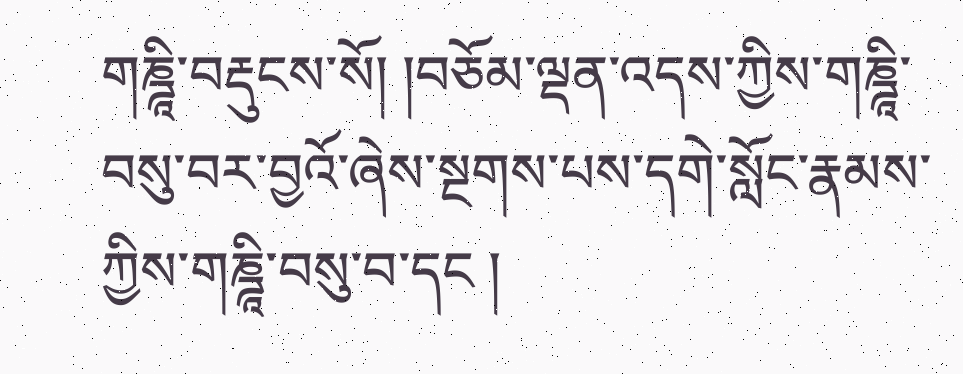གཎྜཱི་བརྡུངས་སོ། །བཅོམ་ལྡན་འདས་ཀྱིས་གཎྜཱི་བསུ་བར་བྱའོ་ཞེས་སྔགས་པས་དགེ་སློང་རྣམས་ཀྱིས་གཎྜཱི་བསུ་བ་དང །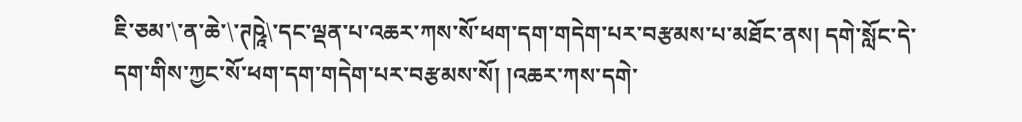ཇི་ཅམ་\་ན་ཆེ་\་ཊཥཱེ\་དང་ལྡན་པ་འཆར་ཀས་སོ་ཕག་དག་གདེག་པར་བརྩམས་པ་མཐོང་ནས། དགེ་སློང་དེ་དག་གིས་ཀྱང་སོ་ཕག་དག་གདེག་པར་བརྩམས་སོ། །འཆར་ཀས་དགེ་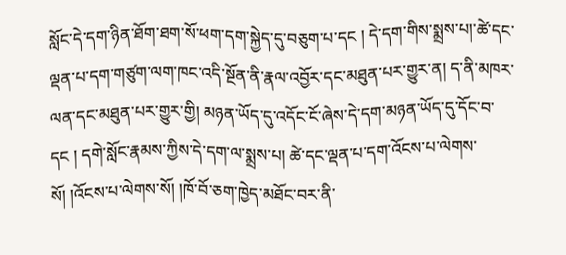སློང་དེ་དག་ཉིན་ཐོག་ཐག་སོ་ཕག་དག་སྐྱེད་དུ་བཅུག་པ་དང ། དེ་དག་གིས་སྨྲས་པ།་ཚེ་དང་ལྡན་པ་དག་གཙུག་ལག་ཁང་འདི་སྔོན་ནི་རྣལ་འབྱོར་དང་མཐུན་པར་གྱུར་ན། ད་ནི་མཁར་ལན་དང་མཐུན་པར་གྱུར་གྱི། མཉན་ཡོད་དུ་འདོང་ངོ་ཞེས་དེ་དག་མཉན་ཡོད་དུ་དོང་བ་དང ། དགེ་སློང་རྣམས་ཀྱིས་དེ་དག་ལ་སྨྲས་པ། ཚེ་དང་ལྡན་པ་དག་འོངས་པ་ལེགས་སོ། །འོངས་པ་ལེགས་སོ། །ཁོ་བོ་ཅག་ཁྱེད་མཐོང་བར་ནི་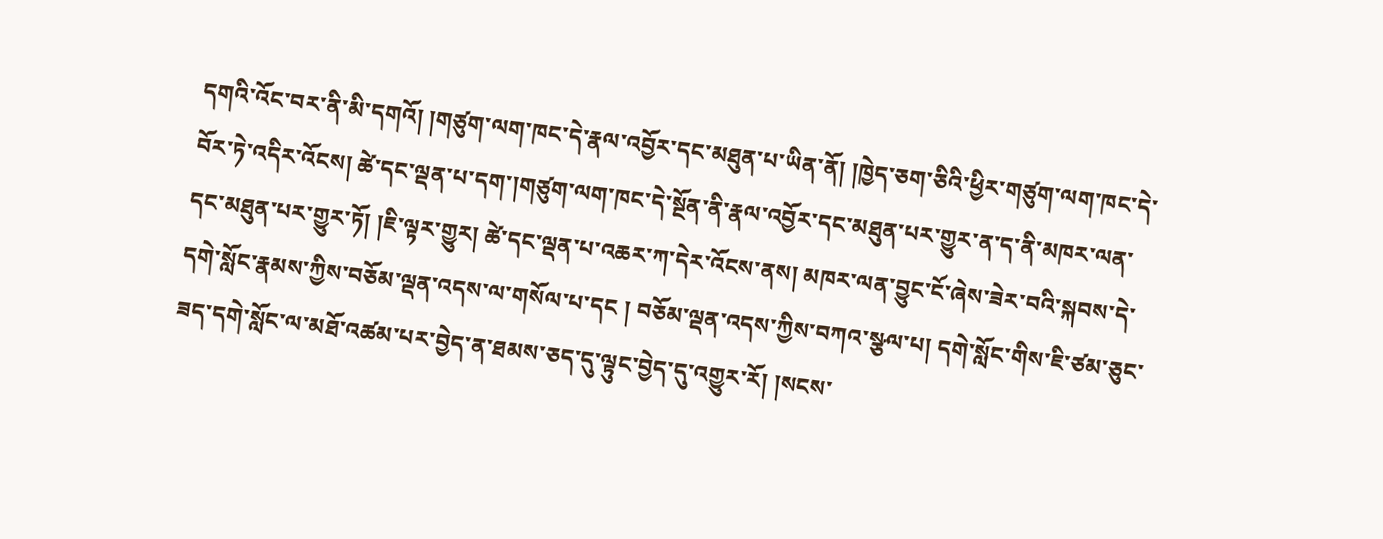དགའི་འོང་བར་ནི་མི་དགའོ། །གཙུག་ལག་ཁང་དེ་རྣལ་འབྱོར་དང་མཐུན་པ་ཡིན་ནོ། །ཁྱེད་ཅག་ཅིའི་ཕྱིར་གཙུག་ལག་ཁང་དེ་བོར་ཏེ་འདིར་འོངས། ཚེ་དང་ལྡན་པ་དག་།གཙུག་ལག་ཁང་དེ་སྔོན་ནི་རྣལ་འབྱོར་དང་མཐུན་པར་གྱུར་ན་ད་ནི་མཁར་ལན་དང་མཐུན་པར་གྱུར་ཏོ། །ཇི་ལྟར་གྱུར། ཚེ་དང་ལྡན་པ་འཆར་ཀ་དེར་འོངས་ནས། མཁར་ལན་བྱུང་ངོ་ཞེས་ཟེར་བའི་སྐབས་དེ་དགེ་སློང་རྣམས་ཀྱིས་བཅོམ་ལྡན་འདས་ལ་གསོལ་པ་དང ། བཅོམ་ལྡན་འདས་ཀྱིས་བཀའ་སྩལ་པ། དགེ་སློང་གིས་ཇི་ཙམ་ཅུང་ཟད་དགེ་སློང་ལ་མཐོ་འཚམ་པར་བྱེད་ན་ཐམས་ཅད་དུ་ལྟུང་བྱེད་དུ་འགྱུར་རོ། །སངས་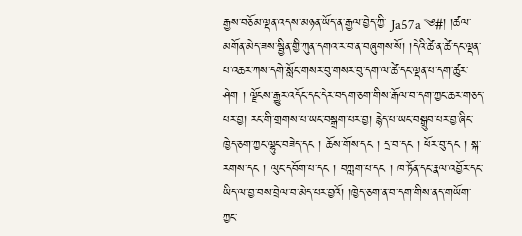རྒྱས་བཅོམ་ལྡན་འདས་མཉན་ཡོད་ན་རྒྱལ་བྱེད་ཀྱི་ Ja57a ༄#། །ཚལ་མགོན་མེད་ཟས་སྦྱིན་གྱི་ཀུན་དགའ་ར་བ་ན་བཞུགས་སོ། །དེའི་ཚེ་ན་ཚེ་དང་ལྡན་པ་འཆར་ཀས་དགེ་སློང་གསར་བུ་གསར་བུ་དག་ལ་ཚེ་དང་ལྡན་པ་དག་ཚུར་ཤེག ། ལྗོངས་རྒྱུར་འདོང་དང་དེར་བདག་ཅག་གིས་རྒོལ་བ་དག་ཀྱང་ཆར་གཅད་པར་བྱ། རང་གི་གྲགས་པ་ཡང་བསྒྲག་པར་བྱ། རྙེད་པ་ཡང་བསྒྲུབ་པར་བྱ་ཞིང་ཁྱེད་ཅག་ཀྱང་ལྷུང་བཟེད་དང ། ཆོས་གོས་དང ། དྲ་བ་དང ། ཕོར་བུ་དང ། སྐ་རགས་དང ། ལུང་དབོག་པ་དང ། བཀླག་པ་དང ། ཁ་ཏོན་དང་རྣལ་འབྱོར་དང་ཡིད་ལ་བྱ་བས་བྲེལ་བ་མེད་པར་བྱའོ། །ཁྱེད་ཅག་ན་བ་དག་གིས་ནད་གཡོག་ཀྱང་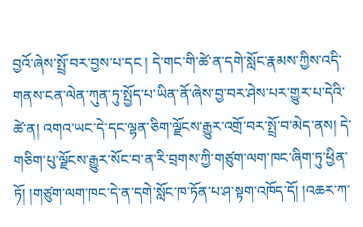བྱའོ་ཞེས་སྤྲོ་བར་བྱས་པ་དང ། དེ་གང་གི་ཚེ་ན་དགེ་སློང་རྣམས་ཀྱིས་འདི་གནས་ངན་ལེན་ཀུན་ཏུ་སྤྱོད་པ་ཡིན་ནོ་ཞེས་བྱ་བར་ཤེས་པར་གྱུར་པ་དེའི་ཚེ་ན། འགའ་ཡང་དེ་དང་ལྷན་ཅིག་ལྗོངས་རྒྱུར་འགྲོ་བར་སྤྲོ་བ་མེད་ནས། དེ་གཅིག་པུ་ལྗོངས་རྒྱུར་སོང་བ་ན་རི་བྲགས་ཀྱི་གཙུག་ལག་ཁང་ཞིག་ཏུ་ཕྱིན་ཏོ། །གཙུག་ལག་ཁང་དེ་ན་དགེ་སློང་ཁ་ཏོན་པ་ཤ་སྟག་འཁོད་དོ། །འཆར་ཀ་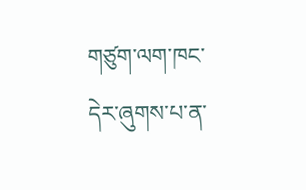གཙུག་ལག་ཁང་དེར་ཞུགས་པ་ན་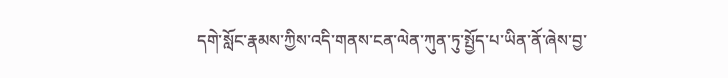དགེ་སློང་རྣམས་ཀྱིས་འདི་གནས་ངན་ལེན་ཀུན་ཏུ་སྤྱོད་པ་ཡིན་ནོ་ཞེས་བྱ་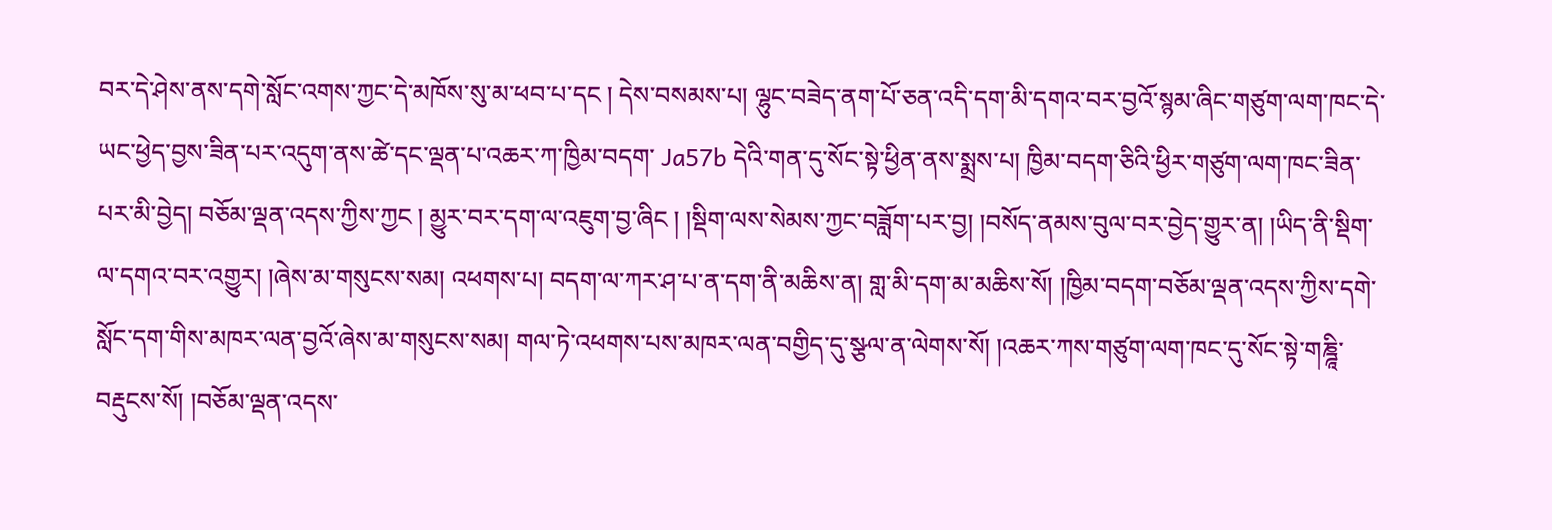བར་དེ་ཤེས་ནས་དགེ་སློང་འགས་ཀྱང་དེ་མཁོས་སུ་མ་ཕབ་པ་དང ། དེས་བསམས་པ། ལྷུང་བཟེད་ནག་པོ་ཅན་འདི་དག་མི་དགའ་བར་བྱའོ་སྙམ་ཞིང་གཙུག་ལག་ཁང་དེ་ཡང་ཕྱེད་བྱས་ཟིན་པར་འདུག་ནས་ཚེ་དང་ལྡན་པ་འཆར་ཀ་ཁྱིམ་བདག་ Ja57b དེའི་གན་དུ་སོང་སྟེ་ཕྱིན་ནས་སྨྲས་པ། ཁྱིམ་བདག་ཅིའི་ཕྱིར་གཙུག་ལག་ཁང་ཟིན་པར་མི་བྱེད། བཅོམ་ལྡན་འདས་ཀྱིས་ཀྱང ། མྱུར་བར་དག་ལ་འཇུག་བྱ་ཞིང ། །སྡིག་ལས་སེམས་ཀྱང་བཟློག་པར་བྱ། །བསོད་ནམས་བུལ་བར་བྱེད་གྱུར་ན། །ཡིད་ནི་སྡིག་ལ་དགའ་བར་འགྱུར། །ཞེས་མ་གསུངས་སམ། འཕགས་པ། བདག་ལ་ཀར་ཤ་པ་ན་དག་ནི་མཆིས་ན། གླ་མི་དག་མ་མཆིས་སོ། །ཁྱིམ་བདག་བཅོམ་ལྡན་འདས་ཀྱིས་དགེ་སློང་དག་གིས་མཁར་ལན་བྱའོ་ཞེས་མ་གསུངས་སམ། གལ་ཏེ་འཕགས་པས་མཁར་ལན་བགྱིད་དུ་སྩལ་ན་ལེགས་སོ། །འཆར་ཀས་གཙུག་ལག་ཁང་དུ་སོང་སྟེ་གཎྜཱི་བརྡུངས་སོ། །བཅོམ་ལྡན་འདས་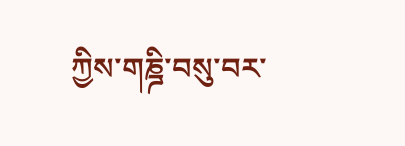ཀྱིས་གཎྜི་བསུ་བར་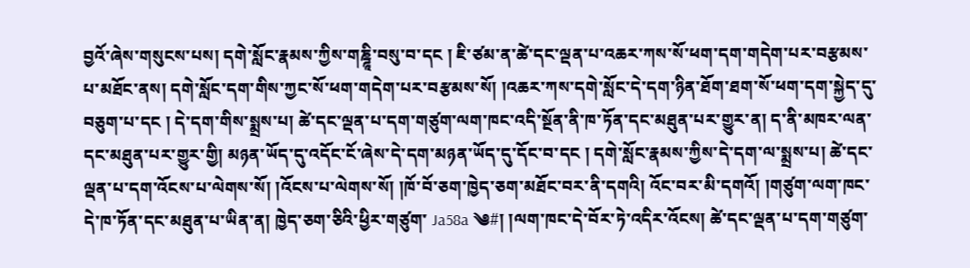བྱའོ་ཞེས་གསུངས་པས། དགེ་སློང་རྣམས་ཀྱིས་གཎྜཱི་བསུ་བ་དང ། ཇི་ཙམ་ན་ཚེ་དང་ལྡན་པ་འཆར་ཀས་སོ་ཕག་དག་གདེག་པར་བརྩམས་པ་མཐོང་ནས། དགེ་སློང་དག་གིས་ཀྱང་སོ་ཕག་གདེག་པར་བརྩམས་སོ། །འཆར་ཀས་དགེ་སློང་དེ་དག་ཉིན་ཐོག་ཐག་སོ་ཕག་དག་སྐྱེད་དུ་བཅུག་པ་དང ། དེ་དག་གིས་སྨྲས་པ། ཚེ་དང་ལྡན་པ་དག་གཙུག་ལག་ཁང་འདི་སྔོན་ནི་ཁ་ཏོན་དང་མཐུན་པར་གྱུར་ན། ད་ནི་མཁར་ལན་དང་མཐུན་པར་གྱུར་གྱི། མཉན་ཡོད་དུ་འདོང་ངོ་ཞེས་དེ་དག་མཉན་ཡོད་དུ་དོང་བ་དང ། དགེ་སློང་རྣམས་ཀྱིས་དེ་དག་ལ་སྨྲས་པ། ཚེ་དང་ལྡན་པ་དག་འོངས་པ་ལེགས་སོ། །འོངས་པ་ལེགས་སོ། །ཁོ་བོ་ཅག་ཁྱེད་ཅག་མཐོང་བར་ནི་དགའི། འོང་བར་མི་དགའོ། །གཙུག་ལག་ཁང་དེ་ཁ་ཏོན་དང་མཐུན་པ་ཡིན་ན། ཁྱེད་ཅག་ཅིའི་ཕྱིར་གཙུག་ Ja58a ༄#། །ལག་ཁང་དེ་བོར་ཏེ་འདིར་འོངས། ཚེ་དང་ལྡན་པ་དག་གཙུག་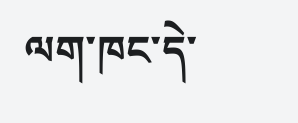ལག་ཁང་དེ་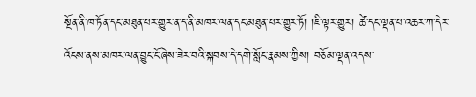སྔོན་ནི་ཁ་ཏོན་དང་མཐུན་པར་གྱུར་ན་ད་ནི་མཁར་ལན་དང་མཐུན་པར་གྱུར་ཏོ། །ཇི་ལྟར་གྱུར། ཚེ་དང་ལྡན་པ་འཆར་ཀ་དེར་འོངས་ནས་མཁར་ལན་བྱུང་ངོ་ཞེས་ཟེར་བའི་སྐབས་དེ་དགེ་སློང་རྣམས་ཀྱིས། བཅོམ་ལྡན་འདས་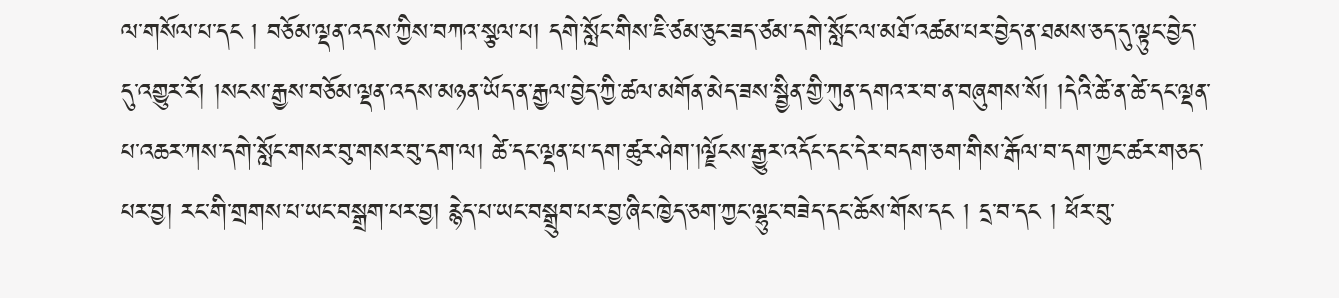ལ་གསོལ་པ་དང ། བཅོམ་ལྡན་འདས་ཀྱིས་བཀའ་སྩལ་པ། དགེ་སློང་གིས་ཇི་ཙམ་ཅུང་ཟད་ཙམ་དགེ་སློང་ལ་མཐོ་འཚམ་པར་བྱེད་ན་ཐམས་ཅད་དུ་ལྟུང་བྱེད་དུ་འགྱུར་རོ། །སངས་རྒྱས་བཅོམ་ལྡན་འདས་མཉན་ཡོད་ན་རྒྱལ་བྱེད་ཀྱི་ཚལ་མགོན་མེད་ཟས་སྦྱིན་གྱི་ཀུན་དགའ་ར་བ་ན་བཞུགས་སོ། །དེའི་ཚེ་ན་ཚེ་དང་ལྡན་པ་འཆར་ཀས་དགེ་སློང་གསར་བུ་གསར་བུ་དག་ལ། ཚེ་དང་ལྡན་པ་དག་ཚུར་ཤེག་།ལྗོངས་རྒྱུར་འདོང་དང་དེར་བདག་ཅག་གིས་རྒོལ་བ་དག་ཀྱང་ཚར་གཅད་པར་བྱ། རང་གི་གྲགས་པ་ཡང་བསྒྲག་པར་བྱ། རྙེད་པ་ཡང་བསྒྲུབ་པར་བྱ་ཞིང་ཁྱེད་ཅག་ཀྱང་ལྷུང་བཟེད་དང་ཆོས་གོས་དང ། དྲ་བ་དང ། ཕོར་བུ་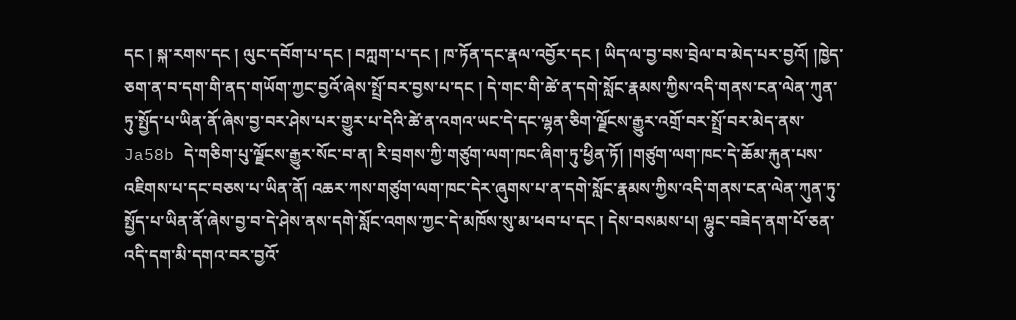དང ། སྐ་རགས་དང ། ལུང་དབོག་པ་དང ། བཀླག་པ་དང ། ཁ་ཏོན་དང་རྣལ་འབྱོར་དང ། ཡིད་ལ་བྱ་བས་བྲེལ་བ་མེད་པར་བྱའོ། །ཁྱེད་ཅག་ན་བ་དག་གི་ནད་གཡོག་ཀྱང་བྱའོ་ཞེས་སྤྲོ་བར་བྱས་པ་དང ། དེ་གང་གི་ཚེ་ན་དགེ་སློང་རྣམས་ཀྱིས་འདི་གནས་ངན་ལེན་ཀུན་ཏུ་སྤྱོད་པ་ཡིན་ནོ་ཞེས་བྱ་བར་ཤེས་པར་གྱུར་པ་དེའི་ཚེ་ན་འགའ་ཡང་དེ་དང་ལྷན་ཅིག་ལྗོངས་རྒྱུར་འགྲོ་བར་སྤྲོ་བར་མེད་ནས་ Ja58b དེ་གཅིག་པུ་ལྗོངས་རྒྱུར་སོང་བ་ན། རི་བྲགས་ཀྱི་གཙུག་ལག་ཁང་ཞིག་ཏུ་ཕྱིན་ཏོ། །གཙུག་ལག་ཁང་དེ་ཆོམ་རྐུན་པས་འཇིགས་པ་དང་བཅས་པ་ཡིན་ནོ། འཆར་ཀས་གཙུག་ལག་ཁང་དེར་ཞུགས་པ་ན་དགེ་སློང་རྣམས་ཀྱིས་འདི་གནས་ངན་ལེན་ཀུན་ཏུ་སྤྱོད་པ་ཡིན་ནོ་ཞེས་བྱ་བ་དེ་ཤེས་ནས་དགེ་སློང་འགས་ཀྱང་དེ་མཁོས་སུ་མ་ཕབ་པ་དང ། དེས་བསམས་པ། ལྷུང་བཟེད་ནག་པོ་ཅན་འདི་དག་མི་དགའ་བར་བྱའོ་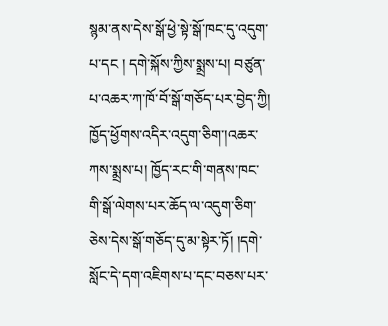སྙམ་ནས་དེས་སྒོ་ཕྱེ་སྟེ་སྒོ་ཁང་དུ་འདུག་པ་དང ། དགེ་སྐོས་ཀྱིས་སྨྲས་པ། བཙུན་པ་འཆར་ཀ་ཁོ་བོ་སྒོ་གཅོད་པར་བྱེད་ཀྱི། ཁྱོད་ཕྱོགས་འདིར་འདུག་ཅིག་།འཆར་ཀས་སྨྲས་པ། ཁྱོད་རང་གི་གནས་ཁང་གི་སྒོ་ལེགས་པར་ཆོད་ལ་འདུག་ཅིག་ཅེས་དེས་སྒོ་གཅོད་དུ་མ་སྟེར་ཏོ། །དགེ་སློང་དེ་དག་འཇིགས་པ་དང་བཅས་པར་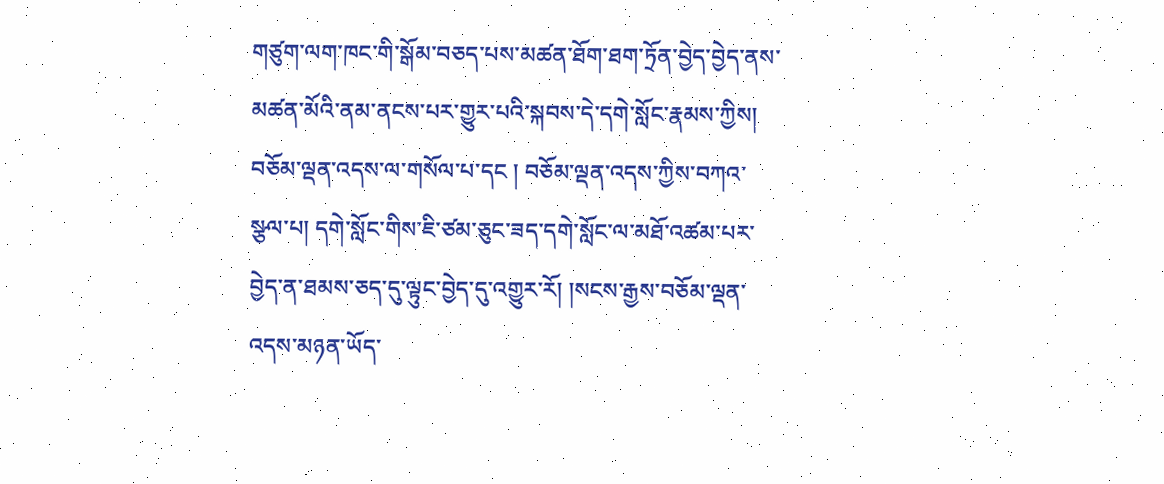གཙུག་ལག་ཁང་གི་སྒོམ་བཅད་པས་མཚན་ཐོག་ཐག་ཏྲོན་བྱེད་བྱེད་ནས་མཚན་མོའི་ནམ་ནངས་པར་གྱུར་པའི་སྐབས་དེ་དགེ་སློང་རྣམས་ཀྱིས། བཅོམ་ལྡན་འདས་ལ་གསོལ་པ་དང ། བཅོམ་ལྡན་འདས་ཀྱིས་བཀའ་སྩལ་པ། དགེ་སློང་གིས་ཇི་ཙམ་ཅུང་ཟད་དགེ་སློང་ལ་མཐོ་འཚམ་པར་བྱེད་ན་ཐམས་ཅད་དུ་ལྟུང་བྱེད་དུ་འགྱུར་རོ། །སངས་རྒྱས་བཅོམ་ལྡན་འདས་མཉན་ཡོད་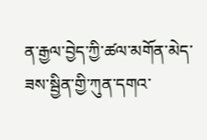ན་རྒྱལ་བྱེད་ཀྱི་ཚལ་མགོན་མེད་ཟས་སྦྱིན་གྱི་ཀུན་དགའ་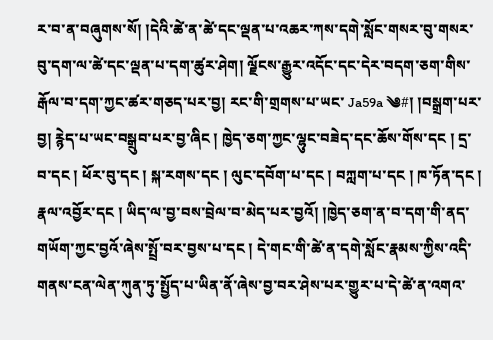ར་བ་ན་བཞུགས་སོ། །དེའི་ཚེ་ན་ཚེ་དང་ལྡན་པ་འཆར་ཀས་དགེ་སློང་གསར་བུ་གསར་བུ་དག་ལ་ཚེ་དང་ལྡན་པ་དག་ཚུར་ཤེག། ལྗོངས་རྒྱུར་འདོང་དང་དེར་བདག་ཅག་གིས་རྒོལ་བ་དག་ཀྱང་ཚར་གཅད་པར་བྱ། རང་གི་གྲགས་པ་ཡང་ Ja59a ༄#། །བསྒྲག་པར་བྱ། རྙེད་པ་ཡང་བསྒྲུབ་པར་བྱ་ཞིང ། ཁྱེད་ཅག་ཀྱང་ལྷུང་བཟེད་དང་ཆོས་གོས་དང ། དྲ་བ་དང ། ཕོར་བུ་དང ། སྐ་རགས་དང ། ལུང་དབོག་པ་དང ། བཀླག་པ་དང ། ཁ་ཏོན་དང ། རྣལ་འབྱོར་དང ། ཡིད་ལ་བྱ་བས་བྲེལ་བ་མེད་པར་བྱའོ། །ཁྱེད་ཅག་ན་བ་དག་གི་ནད་གཡོག་ཀྱང་བྱའོ་ཞེས་སྤྲོ་བར་བྱས་པ་དང ། དེ་གང་གི་ཚེ་ན་དགེ་སློང་རྣམས་ཀྱིས་འདི་གནས་ངན་ལེན་ཀུན་ཏུ་སྤྱོད་པ་ཡིན་ནོ་ཞེས་བྱ་བར་ཤེས་པར་གྱུར་པ་དེ་ཚེ་ན་འགའ་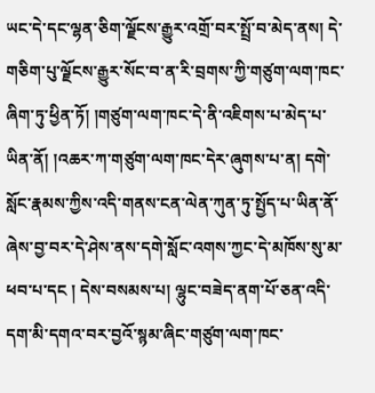ཡང་དེ་དང་ལྷན་ཅིག་ལྗོངས་རྒྱུར་འགྲོ་བར་སྤྲོ་བ་མེད་ནས། དེ་གཅིག་པུ་ལྗོངས་རྒྱུར་སོང་བ་ན་རི་བྲགས་ཀྱི་གཙུག་ལག་ཁང་ཞིག་ཏུ་ཕྱིན་ཏོ། །གཙུག་ལག་ཁང་དེ་ནི་འཇིགས་པ་མེད་པ་ཡིན་ནོ། །འཆར་ཀ་གཙུག་ལག་ཁང་དེར་ཞུགས་པ་ན། དགེ་སློང་རྣམས་ཀྱིས་འདི་གནས་ངན་ལེན་ཀུན་ཏུ་སྤྱོད་པ་ཡིན་ནོ་ཞེས་བྱ་བར་དེ་ཤེས་ནས་དགེ་སློང་འགས་ཀྱང་དེ་མཁོས་སུ་མ་ཕབ་པ་དང ། དེས་བསམས་པ། ལྷུང་བཟེད་ནག་པོ་ཅན་འདི་དག་མི་དགའ་བར་བྱའོ་སྙམ་ཞིང་གཙུག་ལག་ཁང་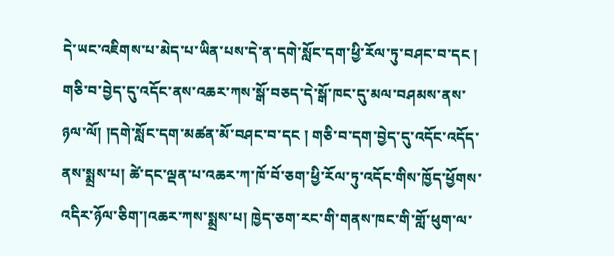དེ་ཡང་འཇིགས་པ་མེད་པ་ཡིན་པས་དེ་ན་དགེ་སློང་དག་ཕྱི་རོལ་ཏུ་བཤང་བ་དང ། གཅི་བ་བྱེད་དུ་འདོང་ནས་འཆར་ཀས་སྒོ་བཅད་དེ་སྒོ་ཁང་དུ་མལ་བཤམས་ནས་ཉལ་ལོ། །དགེ་སློང་དག་མཚན་མོ་བཤང་བ་དང ། གཅི་བ་དག་བྱེད་དུ་འདོང་འདོད་ནས་སྨྲས་པ། ཚེ་དང་ལྡན་པ་འཆར་ཀ་ཁོ་བོ་ཅག་ཕྱི་རོལ་ཏུ་འདོང་གིས་ཁྱོད་ཕྱོགས་འདིར་ཉོལ་ཅིག་།འཆར་ཀས་སྨྲས་པ། ཁྱེད་ཅག་རང་གི་གནས་ཁང་གི་གློ་ཕུག་ལ་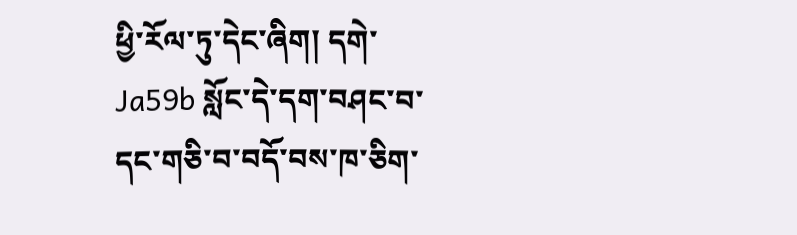ཕྱི་རོལ་ཏུ་དེང་ཞིག། དགེ་ Ja59b སློང་དེ་དག་བཤང་བ་དང་གཅི་བ་བདོ་བས་ཁ་ཅིག་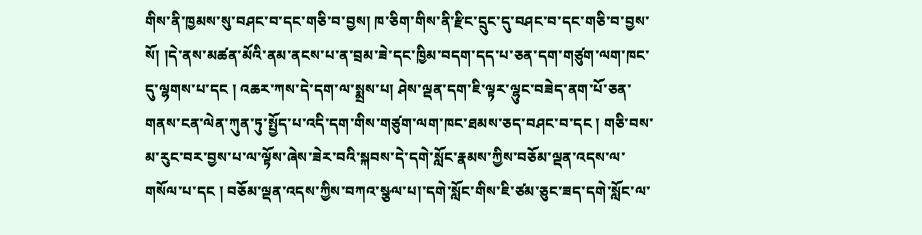གིས་ནི་ཁྱམས་སུ་བཤང་བ་དང་གཅི་བ་བྱས། ཁ་ཅིག་གིས་ནི་རྫིང་དྲུང་དུ་བཤང་བ་དང་གཅི་བ་བྱས་སོ། །དེ་ནས་མཚན་མོའི་ནམ་ནངས་པ་ན་བྲམ་ཟེ་དང་ཁྱིམ་བདག་དད་པ་ཅན་དག་གཙུག་ལག་ཁང་དུ་ལྷགས་པ་དང ། འཆར་ཀས་དེ་དག་ལ་སྨྲས་པ། ཤེས་ལྡན་དག་ཇི་ལྟར་ལྷུང་བཟེད་ནག་པོ་ཅན་གནས་ངན་ལེན་ཀུན་ཏུ་སྤྱོད་པ་འདི་དག་གིས་གཙུག་ལག་ཁང་ཐམས་ཅད་བཤང་བ་དང ། གཅི་བས་མ་རུང་བར་བྱས་པ་ལ་ལྟོས་ཞེས་ཟེར་བའི་སྐབས་དེ་དགེ་སློང་རྣམས་ཀྱིས་བཅོམ་ལྡན་འདས་ལ་གསོལ་པ་དང ། བཅོམ་ལྡན་འདས་ཀྱིས་བཀའ་སྩལ་པ།་དགེ་སློང་གིས་ཇི་ཙམ་ཅུང་ཟད་དགེ་སློང་ལ་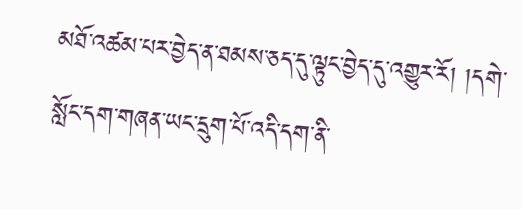མཐོ་འཚམ་པར་བྱེད་ན་ཐམས་ཅད་དུ་ལྟུང་བྱེད་དུ་འགྱུར་རོ། །དགེ་སློང་དག་གཞན་ཡང་དྲུག་པོ་འདི་དག་ནི་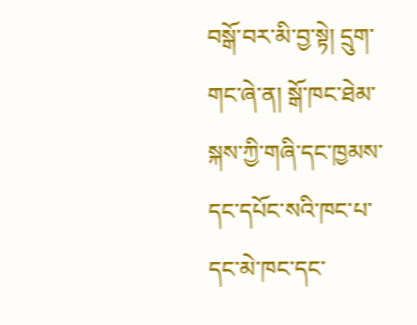བསྒོ་བར་མི་བྱ་སྟེ། དྲུག་གང་ཞེ་ན། སྒོ་ཁང་ཐེམ་སྐས་ཀྱི་གཞི་དང་ཁྱམས་དང་དཔོང་སའི་ཁང་པ་དང་མེ་ཁང་དང་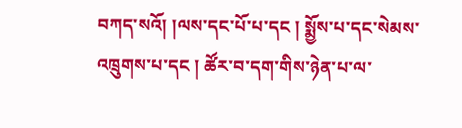བཀད་སའོ། །ལས་དང་པོ་པ་དང ། སྨྱོས་པ་དང་སེམས་འཁྲུགས་པ་དང ། ཚོར་བ་དག་གིས་ཉེན་པ་ལ་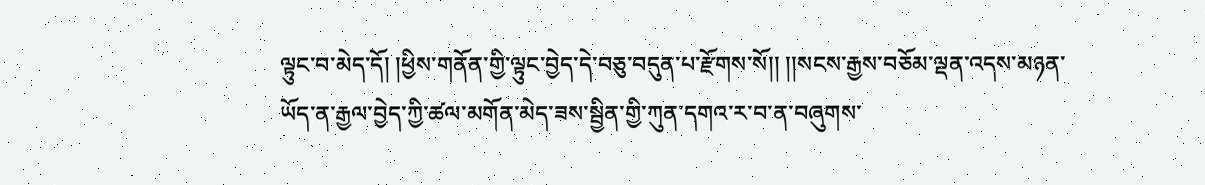ལྟུང་བ་མེད་དོ། །ཕྱིས་གནོན་གྱི་ལྟུང་བྱེད་དེ་བཅུ་བདུན་པ་རྫོགས་སོ།། །།སངས་རྒྱས་བཅོམ་ལྡན་འདས་མཉན་ཡོད་ན་རྒྱལ་བྱེད་ཀྱི་ཚལ་མགོན་མེད་ཟས་སྦྱིན་གྱི་ཀུན་དགའ་ར་བ་ན་བཞུགས་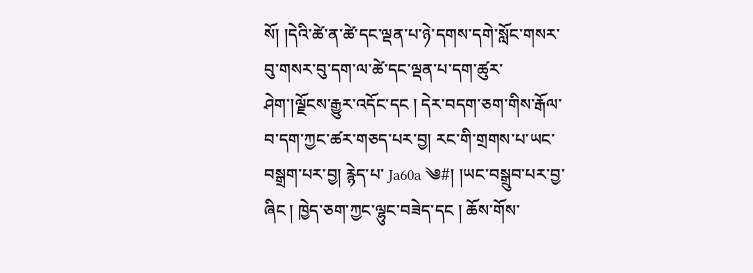སོ། །དེའི་ཚེ་ན་ཚེ་དང་ལྡན་པ་ཉེ་དགས་དགེ་སློང་གསར་བུ་གསར་བུ་དག་ལ་ཚེ་དང་ལྡན་པ་དག་ཚུར་ཤེག་།ལྗོངས་རྒྱུར་འདོང་དང ། དེར་བདག་ཅག་གིས་རྒོལ་བ་དག་ཀྱང་ཚར་གཅད་པར་བྱ། རང་གི་གྲགས་པ་ཡང་བསྒྲག་པར་བྱ། རྙེད་པ་ Ja60a ༄#། །ཡང་བསྒྲུབ་པར་བྱ་ཞིང ། ཁྱེད་ཅག་ཀྱང་ལྷུང་བཟེད་དང ། ཆོས་གོས་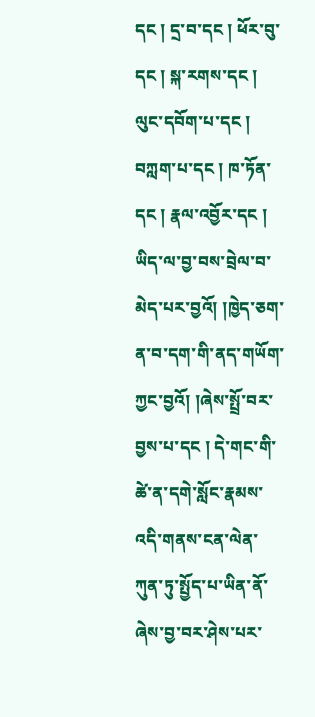དང ། དྲ་བ་དང ། ཕོར་བུ་དང ། སྐ་རགས་དང ། ལུང་དབོག་པ་དང ། བཀླག་པ་དང ། ཁ་ཏོན་དང ། རྣལ་འབྱོར་དང ། ཡིད་ལ་བྱ་བས་བྲེལ་བ་མེད་པར་བྱའོ། །ཁྱེད་ཅག་ན་བ་དག་གི་ནད་གཡོག་ཀྱང་བྱའོ། །ཞེས་སྤྲོ་བར་བྱས་པ་དང ། དེ་གང་གི་ཚེ་ན་དགེ་སློང་རྣམས་འདི་གནས་ངན་ལེན་ཀུན་ཏུ་སྤྱོད་པ་ཡིན་ནོ་ཞེས་བྱ་བར་ཤེས་པར་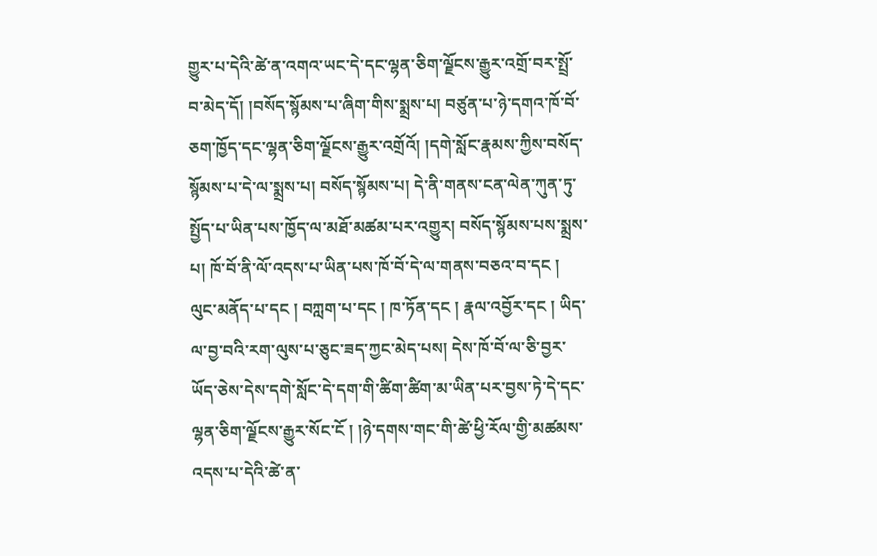གྱུར་པ་དེའི་ཚེ་ན་འགའ་ཡང་དེ་དང་ལྷན་ཅིག་ལྗོངས་རྒྱུར་འགྲོ་བར་སྤྲོ་བ་མེད་དོ། །བསོད་སྙོམས་པ་ཞིག་གིས་སྨྲས་པ། བཙུན་པ་ཉེ་དགའ་ཁོ་བོ་ཅག་ཁྱོད་དང་ལྷན་ཅིག་ལྗོངས་རྒྱུར་འགྲོའོ། །དགེ་སློང་རྣམས་ཀྱིས་བསོད་སྙོམས་པ་དེ་ལ་སྨྲས་པ། བསོད་སྙོམས་པ། དེ་ནི་གནས་ངན་ལེན་ཀུན་ཏུ་སྤྱོད་པ་ཡིན་པས་ཁྱོད་ལ་མཐོ་མཚམ་པར་འགྱུར། བསོད་སྙོམས་པས་སྨྲས་པ། ཁོ་བོ་ནི་ལོ་འདས་པ་ཡིན་པས་ཁོ་བོ་དེ་ལ་གནས་བཅའ་བ་དང ། ལུང་མནོད་པ་དང ། བཀླག་པ་དང ། ཁ་ཏོན་དང ། རྣལ་འབྱོར་དང ། ཡིད་ལ་བྱ་བའི་རག་ལུས་པ་ཅུང་ཟད་ཀྱང་མེད་པས། དེས་ཁོ་བོ་ལ་ཅི་བྱར་ཡོད་ཅེས་དེས་དགེ་སློང་དེ་དག་གི་ཚིག་ཚིག་མ་ཡིན་པར་བྱས་ཏེ་དེ་དང་ལྷན་ཅིག་ལྗོངས་རྒྱུར་སོང་ངོ ། །ཉེ་དགས་གང་གི་ཚེ་ཕྱི་རོལ་གྱི་མཚམས་འདས་པ་དེའི་ཚེ་ན་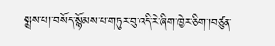སྨྲས་པ།་བསོད་སྙོམས་པ་གཏུར་བུ་འདི་རེ་ཞིག་ཁྱེར་ཅིག་།བཙུན་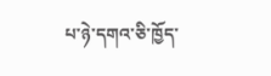པ་ཉེ་དགའ་ཅི་ཁྱོད་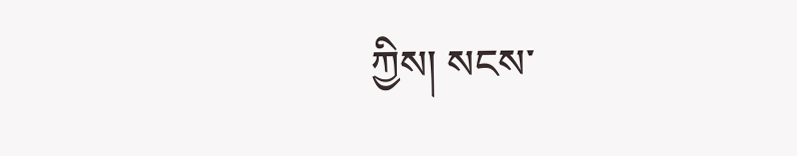ཀྱིས། སངས་